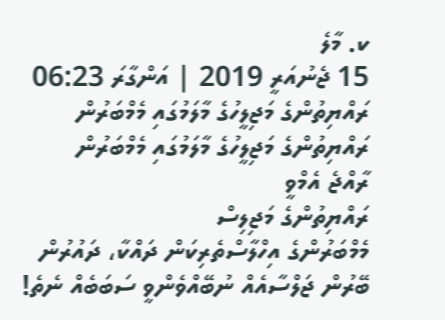ކ. މާލެ
15 ޖެނުއަރީ 2019 | އަންގާރަ 06:23
ރައްޔިތުންގެ މަޖިލީހުގެ މާލަމުގައި މެމްބަރުން
ރައްޔިތުންގެ މަޖިލީހުގެ މާލަމުގައި މެމްބަރުން
ރާއްޖެ އެމްވީ
ރައްޔިތުންގެ މަޖިލިސް
މެމްބަރުންގެ އިހްލާސްތެރިކަން ދައްކާ، ދައުރުން ބޭރުން ޖަލްސާއެއް ނުބޭއްވެންވީ ސަބަބެއް ނެތެ!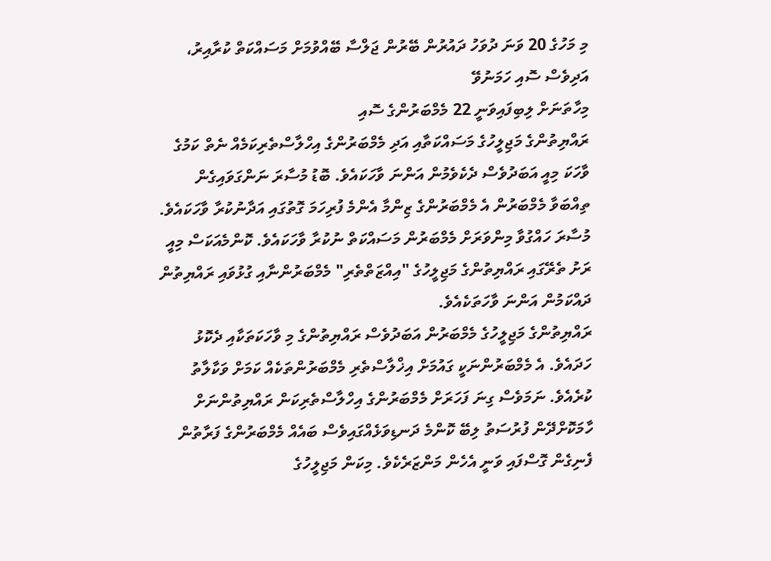މި މަހުގެ 20 ވަނަ ދުވަހު ދައުރުން ބޭރުން ޖަލްސާ ބޭއްވުމަށް މަސައްކަތް ކުރާއިރު، އަދިވެސް ސޮއި ހަމަނުވޭ
މިހާތަނަށް ލިބިފައިވަނީ 22 މެމްބަރުންގެ ސޮއި
ރައްޔިތުންގެ މަޖިލީހުގެ މަސައްކަތާއި އަދި މެމްބަރުންގެ އިހްލާސްތެރިކަމެއް ނެތް ކަމުގެ ވާހަކަ މިއީ އަބަދުވެސް ދެކެވެމުން އަންނަ ވާހަކައެވެ. ބޮޑު މުސާރަ ނަންގަވައިގެން ތިއްބަވާ މެމްބަރުން އެ މެމްބަރުންގެ ޒިންމާ އެންމެ ފުރިހަމަ ގޮތުގައި އަދާނުކުރާ ވާހަކައެވެ. މުސާރަ ހައްގުވާ މިންވަރަށް މެމްބަރުން މަސައްކަތް ނުކުރާ ވާހަކައެވެ. ކޮންމެއަކަސް މިއީ ރަށު ތެރޭގައި ރައްޔިތުންގެ މަޖިލީހުގެ "އިއްޒަތްތެރި" މެމްބަރުންނާއި ގުޅުވައި ރައްޔިތުން ދައްކަމުން އަންނަ ވާހަތަކެއެވެ.
ރައްޔިތުންގެ މަޖިލީހުގެ މެމްބަރުން އަބަދުވެސް ރައްޔިތުންގެ މި ވާހަކަތަކާއި ދެކޮޅު ހަދައެވެ. އެ މެމްބަރުންނަކީ ގައުމަށް އިޚްލާސްތެރި މެމްބަރުންތަކެއް ކަމަށް ވަކާލާތު ކުރެއެވެ. ނަމަވެސް ގިނަ ފަހަރަށް މެމްބަރުންގެ އިހްލާސްތެރިކަން ރައްޔިތުންނަށް ހާމަކޮށްދޭން ފުރުސަތު ލިބޭ ކޮންމެ ދަނޑިވަޅެއްގައިވެސް ބައެއް މެމްބަރުންގެ ފަރާތުން ފެނިގެން ގޮސްފައި ވަނީ އެހެން މަންޒަރެކެވެ. މިކަން މަޖިލީހުގެ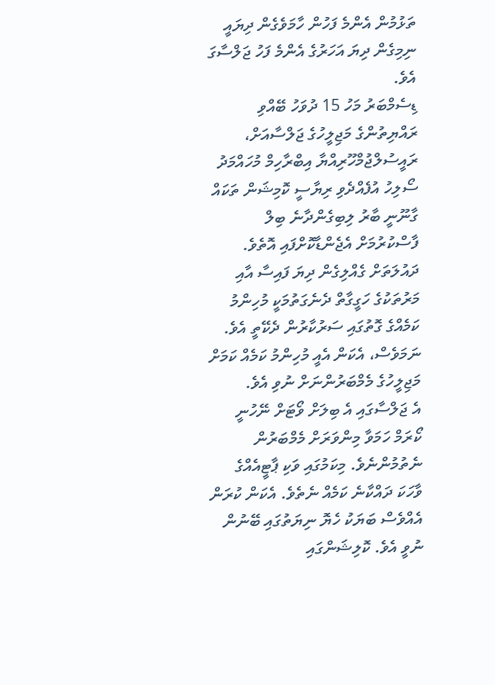ތަޅުމުން އެންމެ ފަހުން ހާމަވެގެން ދިޔައީ ނިމިގެން ދިޔަ އަހަރުގެ އެންމެ ފަހު ޖަލްސާގަ އެވެ.
ޑިސެމްބަރު މަހު 15 ދުވަހު ބޭއްވި ރައްޔިތުންގެ މަޖިލީހުގެ ޖަލްސާއަށް، ރައީސުލްޖުމްހޫރިއްޔާ އިބްރާހިމް މުހައްމަދު ސޯލިހު އުފެއްދެވި ރިޔާސީ ކޮމިޝަން ތަކައް ގާނޫނީ ބާރު ލިބިގެންދާނެ ބިލް ފާސްކުރުމަށް އެޖެންޑާކޮށްފައި އޮތެވެ. ދައުލަތަށް ގެއްލިގެން ދިޔަ ފައިސާ އާއި މަރުތަކުގެ ހަގީގާތް ދެނެގަތުމަކީ މުހިންމު ކަމެއްގެ ގޮތުގައި ސަރުކާރުން ދެކޭތީ އެވެ. ނަމަވެސް، އެކަން އެއީ މުހިންމު ކަމެއް ކަމަށް މަޖިލީހުގެ މެމްބަރުންނަށް ނުވި އެވެ.
އެ ޖަލްސާގައި އެ ބިލަށް ވޯޓަށް ނޭހުނީ ކޯރަމް ހަމަވާ މިންވަރަށް މެމްބަރުން ނެތުމުންނެވެ. މިކަމުގައި ވަކި ޕާޓީއެއްގެ ވާހަކަ ދައްކާނެ ކަމެއް ނެތެވެ. އެކަން ކުރަން އެއްވެސް ބަޔަކު ހެޔޮ ނިޔަތުގައި ބޭނުން ނުވީ އެވެ. ކޮލިޝަންގައި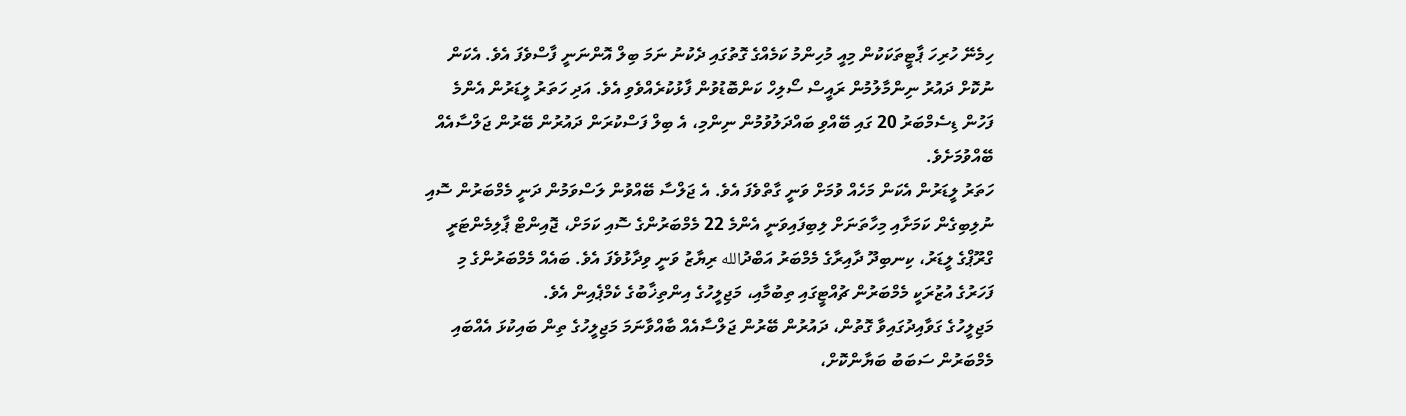ހިމެނޭ ހުރިހަ ޕާޓީތަކަކުން މިއީ މުހިންމު ކަމެއްގެ ގޮތުގައި ދެކުނު ނަމަ ބިލް އޮންނަނީ ފާސްވެފަ އެވެ. އެކަން ނުކޮށް ދައުރު ނިންމާލުމުން ރައީސް ސޯލިހް ކަންބޮޑުވުން ފާޅުކުރެއްވެވި އެވެ. އަދި ހަތަރު ލީޑަރުން އެންމެ ފަހުން ޑިސެމްބަރު 20 ގައި ބޭއްވި ބައްދަލުވުމުން ނިންމި، އެ ބިލް ފަސްކުރަން ދައުރުން ބޭރުން ޖަލްސާއެއް ބޭއްވުމަށެވެ.
ހަތަރު ލީޑަރުން އެކަން މަހެއް ވުމަށް ވަނީ ގާތްވެފަ އެވެ. އެ ޖަލްސާ ބޭއްވުން ލަސްވަމުން ދަނީ މެމްބަރުން ސޮއި ނުލިބިގެން ކަމަށާއި މިހާތަނަށް ލިބިފައިވަނީ އެންމެ 22 މެމްބަރުންގެ ސޮއި ކަމަށް، ޖޮއިންޓް ޕާލިމެންޓަރީ ގްރޫޕްގެ ލީޑަރު، ކިނބިދޫ ދާއިރާގެ މެމްބަރު އަބްދުالله ރިޔާޒު ވަނީ ވިދާޅުވެފަ އެވެ. ބައެއް މެމްބަރުންގެ މި ފަހަރުގެ އުޒުރަކީ މެމްބަރުން ޗުއްޓީގައި ތިބުމާއި، މަޖިލީހުގެ އިންތިޚާބުގެ ކެމްޕެއިން އެވެ.
މަޖިލީހުގެ ގަވާއިދުގައިވާ ގޮތުން، ދައުރުން ބޭރުން ޖަލްސާއެއް ބާއްވާނަމަ މަޖިލީހުގެ ތިން ބައިކުޅަ އެއްބައި މެމްބަރުން ސަބަބު ބަޔާންކޮށް،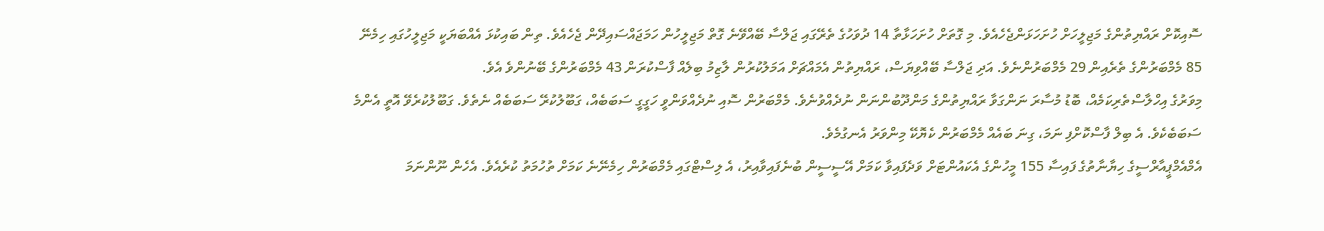ސޮއިކޮށް ރައްޔިތުންގެ މަޖިލީހަށް ހުށަހަޅަންޖެހެއެވެ. މި ގޮތަށް ހުށަހަޅާތާ 14 ދުވަހުގެ ތެރޭގައި ޖަލްސާ ބޭއްވޭނެ ގޮތް މަޖިލީހުން ހަމަޖައްސައިދޭން ޖެހެއެވެ. ތިން ބައިކުޅަ އެއްބަޔަކީ މަޖިލީހުގައި ހިމެނޭ 85 މެމްބަރުންގެ ތެރެއިން 29 މެމްބަރުންނެވެ. އަދި ޖަލްސާ ބޭއްވިޔަސް، ރައްޔިތުން އެމައްޗަށް އަމަލުކުރުން ލާޒިމު ބިލެއް ފާސްކުރަން 43 މެމްބަރުންގެ ބޭނުންވެ އެވެ.
މިވަރުގެ އިހްލާސްތެރިކަމެއް، ބޮޑު މުސާރަ ނަންގަވާ ރައްޔިތުންގެ މަންދޫބުންނަން ނުދެއްވުނެވެ. މެމްބަރުން ސޮއި ނުދެއްވަންވީ ހަގީގީ ސަބަބެއް، ގަބޫލުކުރޭ ސަބަބެއް ނެތެވެ. ގަބޫލުކުރެވޭ އޮތީ އެންމެ ސަބަބެކެވެ. އެ ބިލް ފާސްކޮށްފި ނަމަ، ގިނަ ބައެއް މެމްބަރުން ކެޔޮކޭ މިންވަރު އެނގުމެވެ.
އެމްއެމްޕީއާރްސީގެ ހިޔާނާތުގެ ފައިސާ 155 މީހުންގެ އެކައުންޓަށް ވަދެފައިވާ ކަމަށް އޭސީސީން ބުނެފައިވާއިރު، އެ ލިސްޓްގައި މެމްބަރުން ހިމެނޭނެ ކަމަށް ތުހުމަތު ކުރެއެވެ. އެހެން ނޫންނަމަ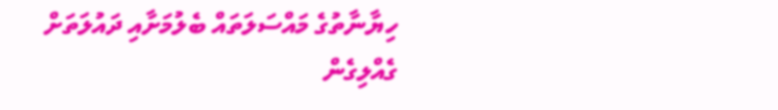ހިޔާނާތުގެ މައްސަލަތައް ބެލުމަށާއި ދައުލަތަށް ގެއްލިގެން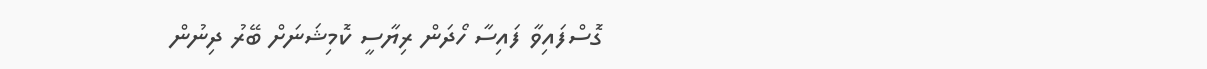ގޮސްފައިވާ ފައިސާ ހޯދަން ރިޔާސީ ކޮމިޝަނަށް ބޭރު ދިނުން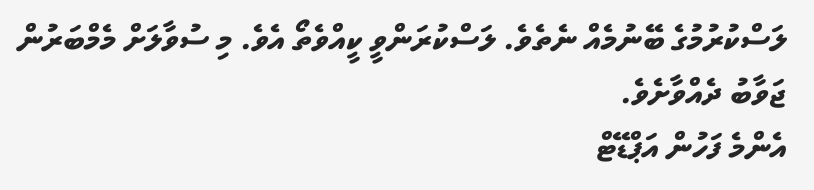ލަސްކުރުމުގެ ބޭނުމެއް ނެތެވެ. ލަސްކުރަންވީ ކީއްވެތޯ އެވެ. މި ސުވާލަށް މެމްބަރުން ޖަވާބު ދެއްވާށެވެ.
އެންމެ ފަހުން އަޕްޑޭޓް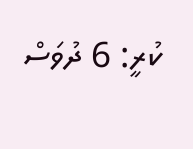ކުރީ: 6 ދުވަސް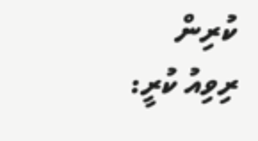ކުރިން
ރިވިއު ކުރީ: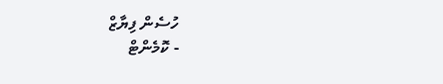ހުސެން ފިޔާޒް
- ކޮމެންޓް